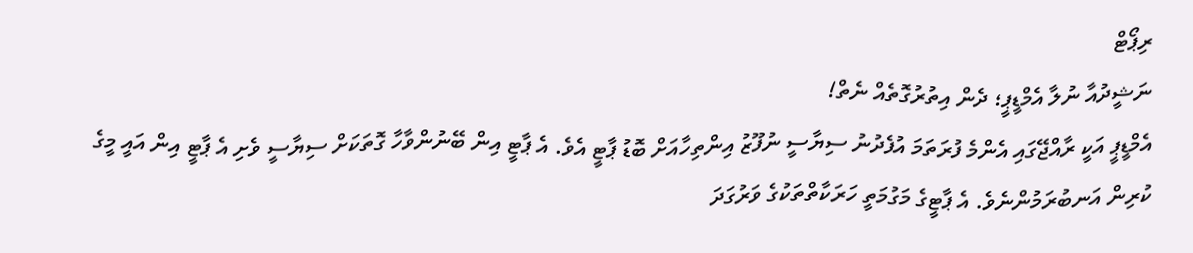ރިޕޯޓް
ނަޝީދުއާ ނުލާ އެމްޑީޕީ؛ ދެން އިތުރުގޮތެއް ނެތް!
އެމްޑީޕީ އަކީ ރާއްޖޭގައި އެންމެ ފުރަތަމަ އުފެދުނު ސިޔާސީ ނުފޫޒު އިންތިހާއަށް ބޮޑު ޕާޓީ އެވެ. އެ ޕާޓީ އިން ބޭނުންވާހާ ގޮތަކަށް ސިޔާސީ ވެށި އެ ޕާޓީ އިން އައީ މީގެ ކުރިން އަނބުރަމުންނެވެ. އެ ޕާޓީގެ މަގުމަތީ ހަރަކާތްތަކުގެ ވަރުގަދަ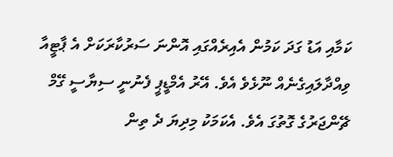ކަމާއި އަޑު ގަދަ ކަމުން އެއިރެއްގައި އޮންނަ ސަރުކާރަކަށް އެ ޕާޓީއާ ވިއްދާލައިގެނެއް ނޫޅެވެ އެވެ. އޭރު އެމްޑީޕީ ފެނުނީ ސިޔާސީ ގޭމް ޗޭންޖަރުގެ ގޮތުގަ އެވެ. އެކަމަކު މިދިޔަ ދެ ތިން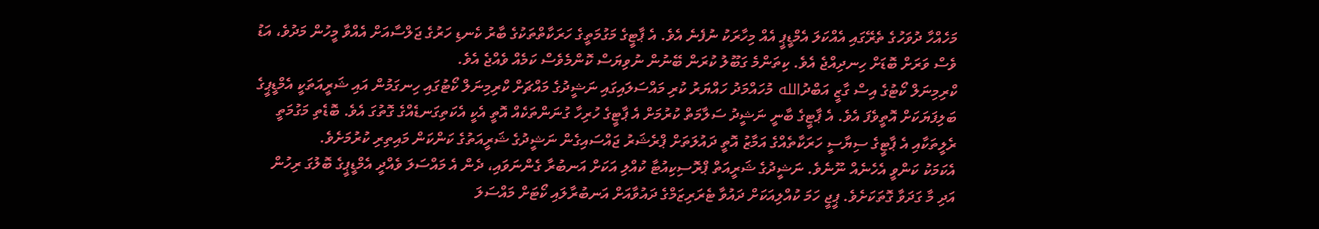މަހެއްހާ ދުވަހުގެ ތެރޭގައި އެއްކަލަ އެމްޑީޕީ އެއް މިހާރަކު ނުފެނެ އެވެ. އެ ޕާޓީގެ މަގުމަތީގެ ހަރަކާތްތަކުގެ ބާރު ކެނޑި ހަރުގެ ޖަލްސާއަށް އެއްވާ މީހުން މަދުވެ، އަޑު ވެސް ވަރަށް ބޮޑަށް ހިނދިއްޖެ އެވެ. ކިތަންމެ ގަބޫލު ކުރަން ބޭނުން ނުވިޔަސް ކޮންމެވެސް ކަމެއް ވެއްޖެ އެވެ.
ކްރިމިނަލް ކޯޓުގެ އިސް ގާޒީ އަބްދުالله މުހައްމަދު ހައްޔަރު ކުރި މައްސަލައިގައި ނަޝީދުގެ މައްޗަށް ކްރިމިނަލް ކޯޓުގައި ހިނގަމުން އައި ޝަރީއަތަކީ އެމްޑީޕީގެ ބަލިފަޔަކަށް އޮތީވެފަ އެވެ. އެ ޕާޓީގެ ބާނީ ނަޝީދު ސަލާމަތް ކުރުމަށް އެ ޕާޓީގެ ހުރިހާ ގުނަންތަކެއް އޮތީ އެކީ އެކަތިގަނޑެއްގެ ގޮތުގަ އެވެ. ބޮޑެތި މަގުމަތީ ރެލީތަކާއި އެ ޕާޓީގެ ސިޔާސީ ހަރަކާތެއްގެ އަމާޒު އޮތީ ދައުލަތަށް ޕްރެޝަރު ޖައްސައިގެން ނަޝީދުގެ ޝަރީއަތުގެ ކަންކަން މައިތިރި ކުރުމަށެވެ.
އެކަމަކު ކަންވީ އެހެނެއް ނޫނެވެ. ނަޝީދުގެ ޝަރީއަތް ޕްރޮސިކިއުޓާ ކުއްލި އަކަށް އަނބުރާ ގެންނަވައި، ދެން އެ މައްސަލަ ވެއްދީ އެމްޑީޕީގެ ބޮލުގަ ރިހުން އަދި މާ ގަދަވާ ގޮތަކަށެވެ. ޕީޖީ ހަމަ ކުއްލިއަކަށް ދައުވާ ޓެރަރިޒަމްގެ ދައުވާއަށް އަނބުރާލައި ކޯޓަށް މައްސަލަ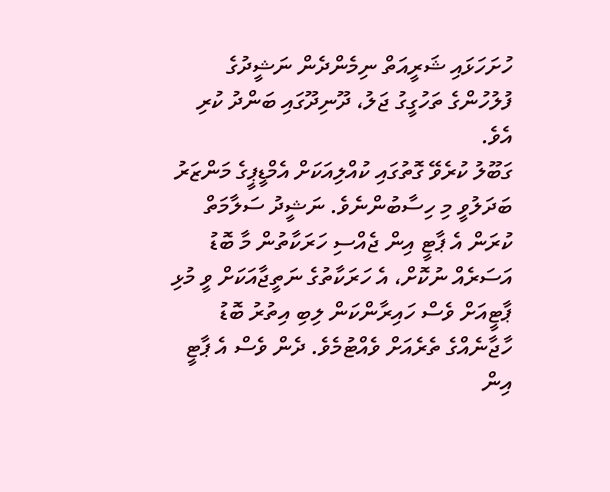ހުށަހަޅައި ޝަރީއަތް ނިމެންދެން ނަޝީދުގެ ފުލުހުންގެ ތަހުގީގު ޖަލު، ދޫނިދޫގައި ބަންދު ކުރި އެވެ.
ގަބޫލު ކުރެވޭ ގޮތުގައި ކުއްލިއަކަށް އެމްޑީޕީގެ މަންޒަރު ބަދަލުވީ މި ހިސާބުންނެވެ. ނަޝީދު ސަލާމަތް ކުރަން އެ ޕާޓީ އިން ޖެއްސި ހަރަކާތުން މާ ބޮޑު އަސަރެއް ނުކޮށް، އެ ހަރަކާތުގެ ނަތީޖާއަކަށް ވީ މުޅި ޕާޓީއަށް ވެސް ހައިރާންކަން ލިބި އިތުރު ބޮޑު ހާޖާނެއްގެ ތެރެއަށް ވެއްޓުމެވެ. ދެން ވެސް އެ ޕާޓީ އިން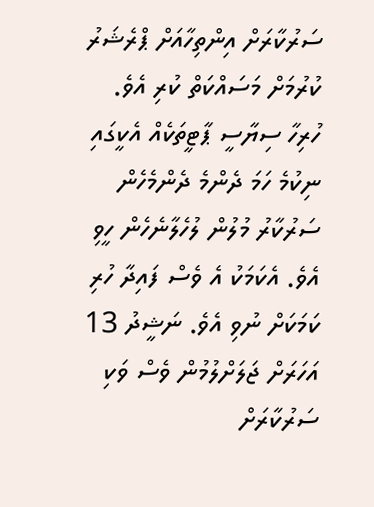ސަރުކާރަށް އިންތިހާއަށް ޕްރެޝަރު ކުރުމަށް މަސައްކަތް ކުރި އެވެ.
ހުރިހާ ސިޔާސީ ޕާޓީތަކެއް އެކީގައި ނިކުމެ ހަމަ ދެންމެ ދެންމެހެން ސަރުކާރު މުލުން ލުހެލާނެހެން ހީވި އެވެ. އެކަމަކު އެ ވެސް ފައިދާ ހުރި ކަމަކަށް ނުވި އެވެ. ނަޝީދު 13 އަހަރަށް ޖަލަށްލުމުން ވެސް ވަކި ސަރުކާރަށް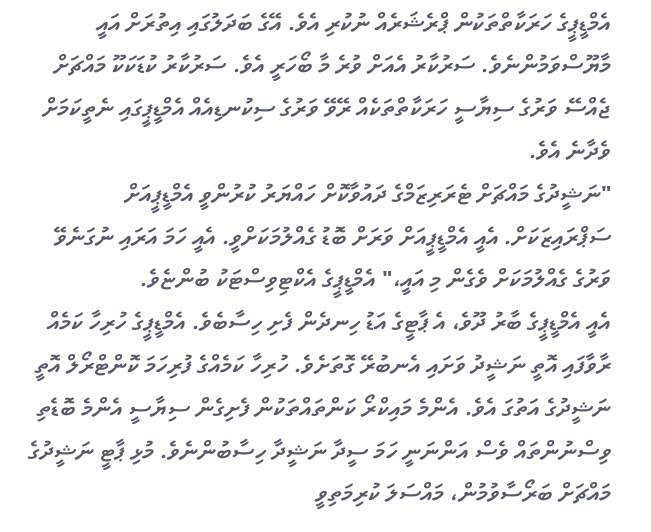އެމްޑީޕީގެ ހަރަކާތްތަކުން ޕްރެޝަރެއް ނުކުރި އެވެ. އޭގެ ބަދަލުގައި އިތުރަށް އައީ މާޔޫސްވަމުންނެވެ. ސަރުކާރު އެއަށް ވުރެ މާ ބޯހަރީ އެވެ. ސަރުކާރު ކުޑަކަކޫ މައްޗަށް ޖެއްސޭ ވަރުގެ ސިޔާސީ ހަރަކާތްތަކެއް ރޭވޭ ވަރުގެ ސިކުނޑިއެއް އެމްޑީޕީގައި ނެތީކަމަށް ވެދާނެ އެވެ.
"ނަޝީދުގެ މައްޗަށް ޓެރަރިޒަމްގެ ދައުވާކޮށް ހައްޔަރު ކުރުންވީ އެމްޑީޕީއަށް ސަޕްރައިޒަކަށް. އެއީ އެމްޑީޕީއަށް ވަރަށް ބޮޑު ގެއްލުމަކަށްވީ. އެއީ ހަމަ އަރައި ނުގަނެވޭ ވަރުގެ ގެއްލުމަކަށް ވެގެން މި އައީ،" އެމްޑީޕީގެ އެކްޓިވިސްޓަކު ބުންޏެވެ.
އެއީ އެމްޑީޕީގެ ބާރު ދޫވެ، އެ ޕާޓީގެ އަޑު ހިނދެން ފެށި ހިސާބެވެ. އެމްޑީޕީގެ ހުރިހާ ކަމެއް ރާވާފައި އޮތީ ނަޝީދު ވަށައި އެނބުރޭ ގޮތަށެވެ. ހުރިހާ ކަމެއްގެ ފުރިހަމަ ކޮންޓްރޯލް އޮތީ ނަޝީދުގެ އަތުގަ އެވެ. އެންމެ މައިކްރޯ ކަންތައްތަކުން ފެށިގެން ސިޔާސީ އެންމެ ބޮޑެތި ވިސްނުންތައް ވެސް އަންނަނީ ހަމަ ސީދާ ނަޝީދާ ހިސާބުންނެވެ. މުޅި ޕާޓީ ނަޝީދުގެ މައްޗަށް ބަރޯސާވުމުން، މައްސަލަ ކުރިމަތިވީ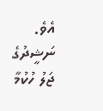އެވެ.
ނަޝީދުގެ ޖަލު ހުކުމާ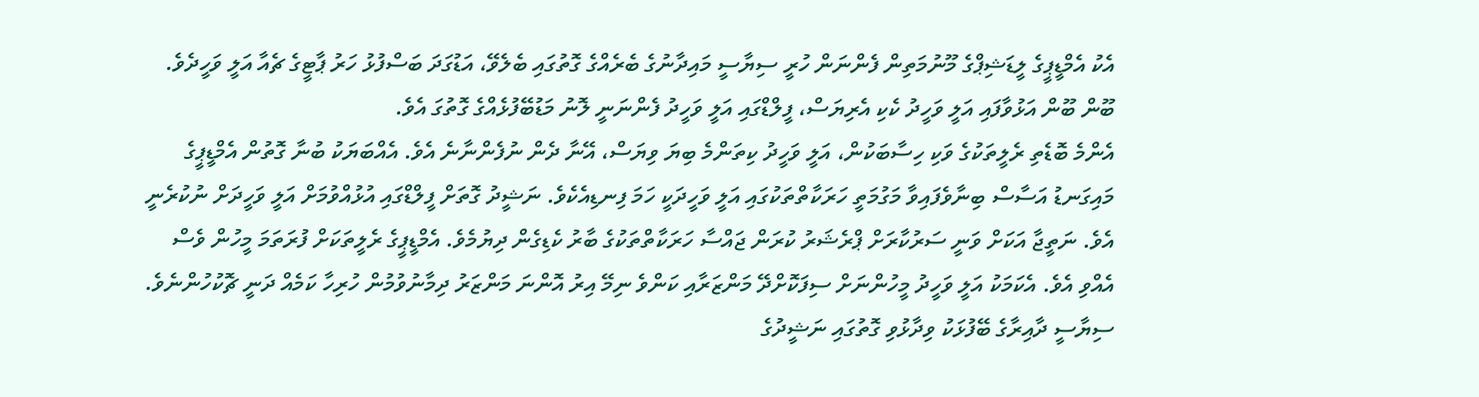އެކު އެމްޑީޕީގެ ލީޑަޝިޕްގެ މޫނުމަތިން ފެންނަން ހުރީ ސިޔާސީ މައިދާނުގެ ބެރެއްގެ ގޮތުގައި ބެލެވޭ، އަޑުގަދަ ބަސްފުޅު ހަރު ޕާޓީގެ ޗެއާ އަލީ ވަހީދެވެ. ބޫން ބޫން އަޅުވާފައި އަލީ ވަހީދު ކެކި އެރިޔަސް، ފީލްޑްގައި އަލީ ވަހީދު ފެންނަނީ ލޮނު މަޑުބޭފުޅެއްގެ ގޮތުގަ އެވެ.
އެންމެ ބޮޑެތި ރެލީތަކުގެ ވަކި ހިސާބަކުން، އަލީ ވަހީދު ކިތަންމެ ބިޔަ ވިޔަސް، އޭނާ ދެން ނުފެންނާނެ އެވެ. އެއްބަޔަކު ބުނާ ގޮތުން އެމްޑީޕީގެ މައިގަނޑު އަސާސް ބިނާވެފައިވާ މަގުމަތީ ހަރަކާތްތަކުގައި އަލީ ވަހީދަކީ ހަމަ ފިނޑިއެކެވެ. ނަޝީދު ގޮތަށް ފީލްޑްގައި އުޅުއްވުމަށް އަލީ ވަހީދަށް ނުކުރެނީ އެވެ. ނަތީޖާ އަކަށް ވަނީ ސަރުކާރަށް ޕްރެޝަރު ކުރަން ޖައްސާ ހަރަކާތްތަކުގެ ބާރު ކެޑިގެން ދިޔުމެވެ. އެމްޑީޕީގެ ރެލީތަކަށް ފުރަތަމަ މީހުން ވެސް އެއްވި އެވެ. އެކަމަކު އަލީ ވަހީދު މީހުންނަށް ސިފަކޮށްދޭ މަންޒަރާއި ކަންވެ ނިމޭ އިރު އޮންނަ މަންޒަރު ދިމާނުވުމުން ހުރިހާ ކަމެއް ދަނީ ޗޮކުހުންނެވެ.
ސިޔާސީ ދާއިރާގެ ބޭފުޅަކު ވިދާޅުވި ގޮތުގައި ނަޝީދުގެ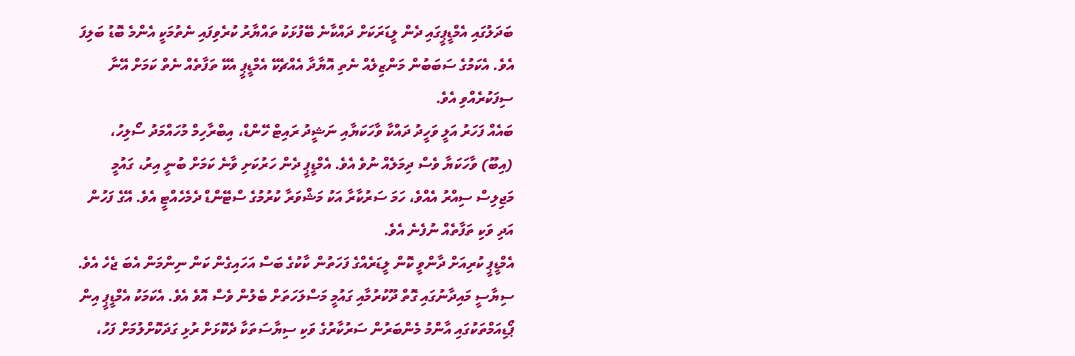ބަދަލުގައި އެމްޑީޕީގައި ދެން ލީޑަރަކަށް ދައްކާނެ ބޭފުޅަކު ތައްޔާރު ކުރެވިފައި ނެތުމަކީ އެންމެ ބޮޑު ބަލިފަ އެވެ. އެކަމުގެ ސަބަބުން މަންޒިލެއް ނެތި އޮޔާދާ އެއްޗެކޭ އެމްޑީޕީ އެކޭ ތަފާތެއް ނެތް ކަމަށް އޭނާ ސިފަކުރެއްވި އެވެ.
ބައެއް ފަހަރު އަލީ ވަހީދު ދައްކާ ވާހަކަޔާއި ނަޝީދު ރައިޓް ހޭންޑް، އިބްރާހިމް މުހައްމަދު ސޯލިހު، (އިބޫ) ވާހަކަޔާ ވެސް ދިމަލެއް ނުވެ އެވެ. އެމްޑީޕީ ދެން ހަރުކަށި ވާނެ ކަމަށް ބުނީ އިރު، ގައުމީ މަޖިލިސް ސިއްރު އެއްވެ، ހަމަ ސަރުކާރާ އަކު މަޝްވަރާ ކުރުމުގެ ސްޓޭންޑް ދެމެހެއްޓީ އެވެ. އޭގެ ފަހުން އަދި ވަކި ތަފާތެއް ނުފެނެ އެވެ.
އެމްޑީޕީ ކުރިއަށް ދާންވީ ކޮން ލީޑަރެއްގެ ފަހަތުން ކާކުގެ ބަސް އަހައިގެން ކަން ނިންމަން އެބަ ޖެހެ އެވެ.
ސިޔާސީ މައިދާނުގައި ގޮތް ދޫކުރުމާއި ގައުމީ މަސްލަހަތަށް ބެލުން ވެސް އޮވެ އެވެ. އެކަމަކު އެމްޑީޕީ އިން ޕޯޑިއަމްތަކުގައި އާންމު މެންބަރުން ސަރުކާރުގެ ވަކި ސިޔާސަތަކާ ދެކޮޅަށް ރުޅި ގަދަކޮށްލުމަށް ފަހު،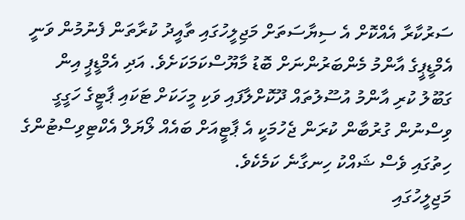ސަރުކާރާ އެއްކޮށް އެ ސިޔާސަތަށް މަޖިލީހުގައި ތާއީދު ކުރާތަން ފެނުމުން ވަނީ އެމްޑީޕީގެ އާންމު މެންބަރުންނަށް ބޮޑު މާޔޫސްކަމަކަށެވެ. އަދި އެމްޑީޕީ އިން ގަބޫލު ކުރި އާންމު އުސޫލުތައް ދޫކޮށްލާފައި ވަކި މީހަކަށް ޓަކައި ޕާޓީގެ ހަގީގީ ވިސްނުން ގުރުބާން ކުރަން ޖެހުމަކީ އެ ޕާޓީއަށް ބައެއް ލޯޔަލް އެކްޓިވިސްޓުންގެ ހިތުގައި ވެސް ޝައްކު ހިނގާނެ ކަމެކެވެ.
މަޖިލީހުގައި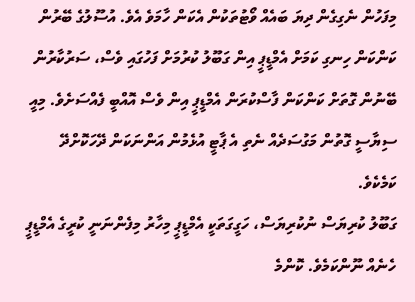މިފަހުން ނެގިގެން ދިޔަ ބައެއް ވޯޓުތަކުން އެކަން ހާމަވެ އެވެ. އުސޫލުގެ ބޭރުން ކަންކަން ހިނގި ކަމަށް އެމްޑީޕީ އިން ގަބޫލު ކުރުމަށް ފަހުގައި ވެސް، ސަރުކާރުން ބޭނުން ގޮތަށް ކަންކަން ފާސްކުރަން އެމްޑީޕީ އިން ވެސް އޮއްބީ ފެއްސަށެވެ. މިއީ ސިޔާސީ ގޮތުން މަގުސަދެއް ނެތި އެ ޕާޓީ އުޅެމުން އަންނަކަން ދޭހަކޮށްދޭ ކަމެކެވެ.
ގަބޫލު ކުރިޔަސް ނުކުރިޔަސް، ހަގީގަތަކީ އެމްޑީޕީ މިހާރު މިފެންނަނީ ކުރީގެ އެމްޑީޕީ ހެނެއް ނޫންކަމެވެ. ކޮންމެ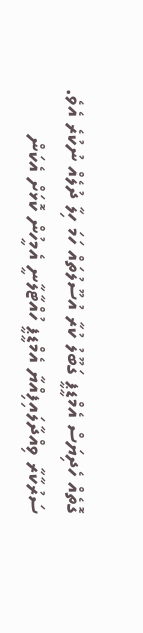ގޮތެއް ހެދިޔަސް އެމްޑީޕީ ގަބޫލު ކުރާ އުސޫލުތައް ހަމަ ހިލާ ދުލެއް ނުކުރެ އެވެ. ސަރުކާރާ ވިއްދާލައިފިއްޔާ އެމްޑީޕީ ހުއްޓާލާނީ އެމީހުން ކޮޅަށް އެކަން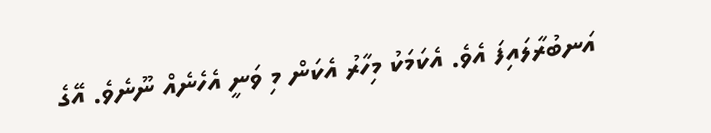އަނބުރާލައިފަ އެވެ. އެކަމަކު މިހާރު އެކަން މި ވަނީ އެހެނެއް ނޫނެވެ. އޭގެ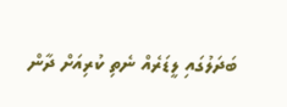ބަދަލުގައި ލީޑަރެއް ނެތި ކުރިއަށް ދާން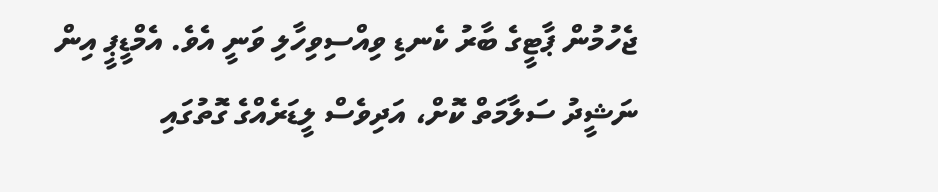ޖެހުމުން ޕާޓީގެ ބާރު ކެނޑި ވިއްސިވިހާލި ވަނީ އެވެ. އެމްޑީޕީ އިން ނަޝީދު ސަލާމަތް ކޮށް، އަދިވެސް ލީޑަރެއްގެ ގޮތުގައި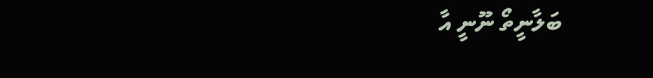ބަލާނީތޯ ނޫނީ އާ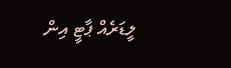ލީޑަރެއް ޕާޓީ އިން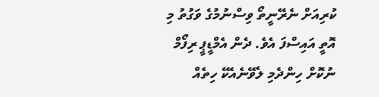ކުރިއަށް ނެރޭނީތޯ ވިސްނުމުގެ ވަގުތު މި އޮތީ އައިސްފަ އެވެ. ދެން އެމްޑީޕީ ރިފޯމް ނުކޮށް ހިންދެމި ލެވޭނެއެކޭ ހިތެއް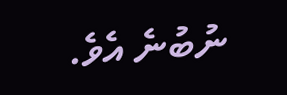ނުބުނެ އެވެ.